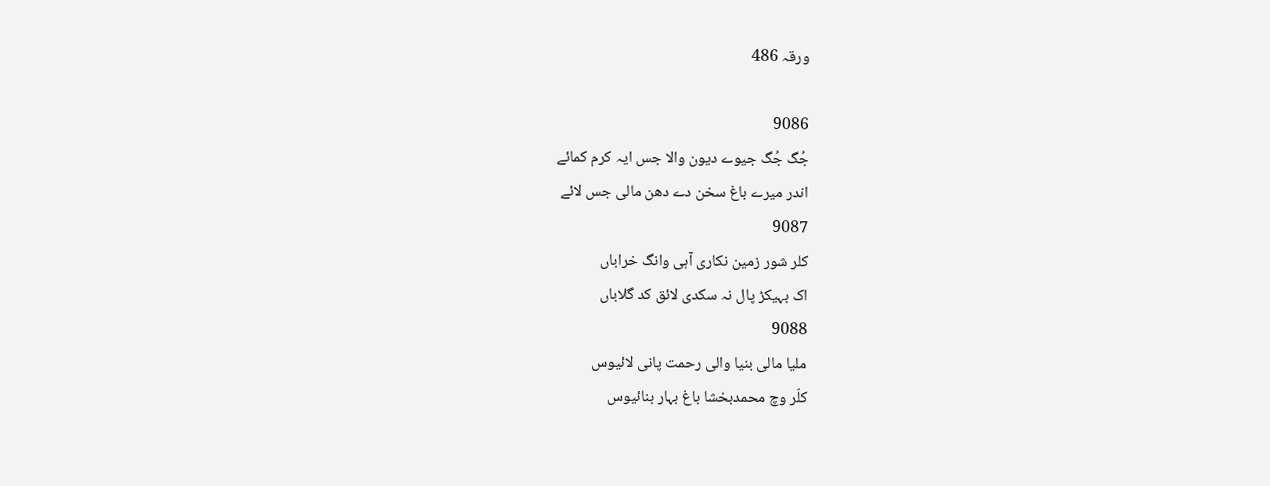ورقہ 486

9086
جُگ جُگ جیوے دیون والا جس ایہ کرم کمائے
اندر میرے باغ سخن دے دھن مالی جس لائے
9087
کلر شور زمین نکاری آہی وانگ خراباں
اک بہیکڑ پال نہ سکدی لائق کد گلاباں
9088
ملیا مالی بنیا والی رحمت پانی لائیوس
کلّر وچ محمدبخشا باغ بہار بنائیوس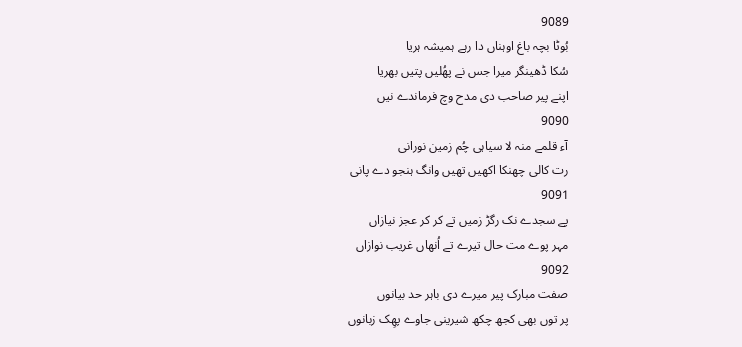9089
بُوٹا بچہ باغ اوہناں دا رہے ہمیشہ ہریا
سُکا ڈھینگر میرا جس نے پھُلیں پتیں بھریا
اپنے پیر صاحب دی مدح وچ فرماندے نیں
9090
آء قلمے منہ لا سیاہی چُم زمین نورانی
رت کالی چھنکا اکھیں تھیں وانگ ہنجو دے پانی
9091
پے سجدے نک رگڑ زمیں تے کر کر عجز نیازاں
مہر پوے مت حال تیرے تے اُنھاں غریب نوازاں
9092
صفت مبارک پیر میرے دی باہر حد بیانوں
پر توں بھی کجھ چکھ شیرینی جاوے پھِک زبانوں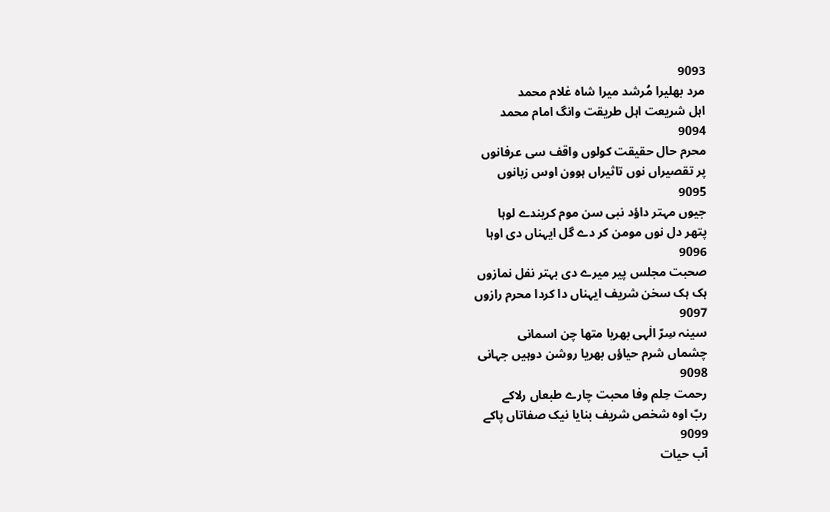9093
مرد بھلیرا مُرشد میرا شاہ غلام محمد
اہل شریعت اہل طریقت وانگ امام محمد
9094
محرم حال حقیقت کولوں واقف سی عرفانوں
پر تقصیراں نوں تاثیراں ہوون اوس زبانوں
9095
جیوں مہتر داؤد نبی سن موم کریندے لوہا
پتھر دل نوں مومن کر دے گل ایہناں دی اوہا
9096
صحبت مجلس پیر میرے دی بہتر نفل نمازوں
ہک ہک سخن شریف ایہناں دا کردا محرم رازوں
9097
سینہ سِرّ الٰہی بھریا متھا چن اسمانی
چشماں شرم حیاؤں بھریا روشن دوہیں جہانی
9098
رحمت حِلم وفا محبت چارے طبعاں رلاکے
ربّ اوہ شخص شریف بنایا نیک صفاتاں پاکے
9099
آب حیات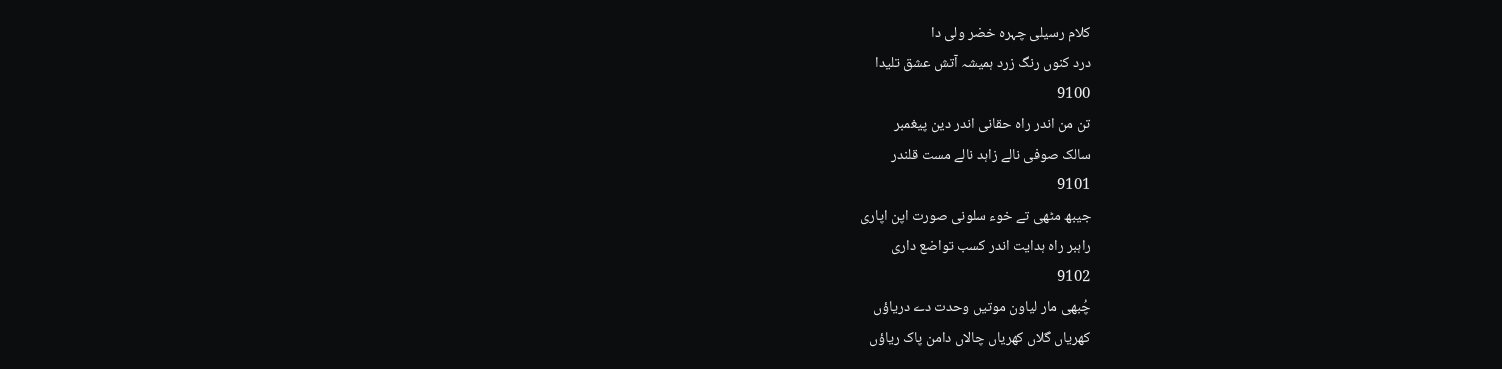کلام رسیلی چہرہ خضر ولی دا
درد کنوں رنگ زرد ہمیشہ آتش عشق تلیدا
9100
تن من اندر راہ حقانی اندر دین پیغمبر
سالک صوفی نالے زاہد نالے مست قلندر
9101
جیبھ مٹھی تے خوء سلونی صورت اپن اپاری
راہبر راہ ہدایت اندر کسب تواضع داری
9102
چُبھی مار لیاون موتیں وحدت دے دریاؤں
کھریاں گلاں کھریاں چالاں دامن پاک ریاؤں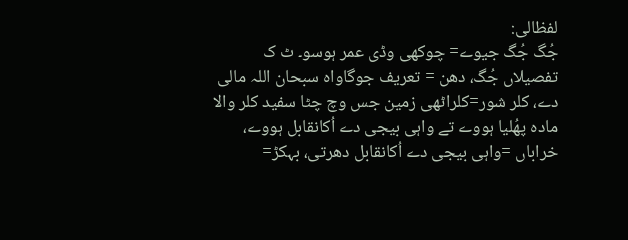لفظالی:
جُگ جُگ جیوے= چوکھی وڈی عمر ہوسو۔ ٹ ک تفصیلاں جُگ، دھن = تعریف جوگاواہ سبحان اللہ مالی دے، کلر شور=کلراٹھی زمین جس وچ چٹا سفید کلر والا مادہ پھُلیا ہووے تے واہی بیجی دے اُکانقابل ہووے، خراباں =واہی بیجی دے اُکانقابل دھرتی، بہکڑ=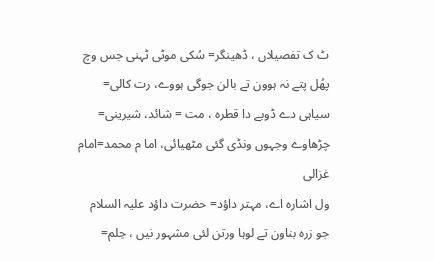ٹ ک تفصیلاں ، ڈھینگر= سُکی موٹی ٹہنی جس وچ پھُل پتے نہ ہوون تے بالن جوگی ہووے، رت کالی= سیاہی دے ڈوبے دا قطرہ ، مت = شائد، شیرینی= چڑھاوے وجہوں ونڈی گئی مٹھیائی، اما م محمد=امام غزالی
ول اشارہ اے، مہتر داؤد= حضرت داؤد علیہ السلام جو زرہ بناون تے لوہا ورتن لئی مشہور نیں ، حِلم=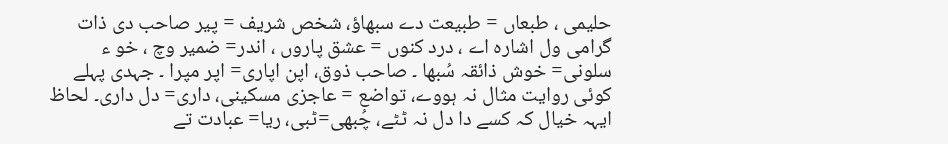حلیمی ، طبعاں = طبیعت دے سبھاؤ، شخص شریف = پیر صاحب دی ذات گرامی ول اشارہ اے ، درد کنوں = عشق پاروں ، اندر= ضمیر وچ ، خو ء سلونی= خوش ذائقہ سُبھا ۔ صاحب ذوق، اپن اپاری= اپر مپرا ۔ جہدی پہلے کوئی روایت مثال نہ ہووے، تواضع = عاجزی مسکینی، داری= دل داری۔ لحاظ ایہہ خیال کہ کسے دا دل نہ ٹٹے، چُبھی=ٹبی، ریا= عبادت تے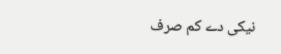نیکی دے کم صرف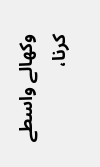وکھالے واسطے کرنا،